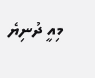މިއީ ދުނިޔެ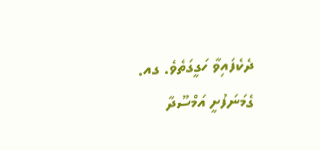ދެކެފައިވާ ހަގީގަތެވެ. ގއ. ގެމަނަފުށީ އަމްސޫދާ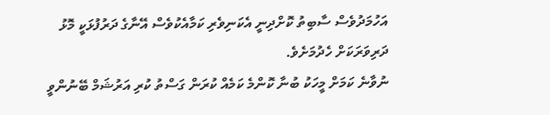އަހުމަދުވެސް ސާބިތު ކޮށްދިނީ އެކަނިވެރި ކަމާއެކުވެސް އޭނާގެ ދަރުފުޅަކީ މޮޅު ދަރިވަރަކަށް ހެދުމަށެވެ.
ނުވާނެ ކަމަށް މީހަކު ބުނާ ކޮންމެ ކަމެއް ކުރަން ގަސްތު ކުރި އަރުޝަމް ބޭނުންވީ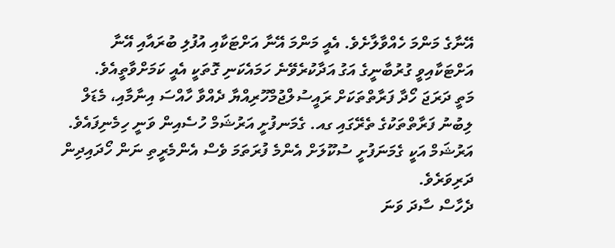އޭނާގެ މަންމަ ހެއްވާލާށެވެ. އެއީ މަންމަ އޭނާ އަށްޓަކާއި އުފުލި ބުރައާއި އޭނާ އަށްޓަކާއިވީ ގުރުބާނީގެ އަގު އަދާކުރެވޭނެ ހަމައެކަނި ގޮތަކީ އެއީ ކަމަށްވާތީއެވެ.
މަތީ ދަރަޖަ ހޯދާ ފަރާތްތަކަށް ރައީސުލްޖުމްހޫރިއްޔާ ދެއްވާ ހާއްސަ އިނާމާއި، މެޑަލް ލިބުނު ފަރާތްތަކުގެ ތެރޭގައި ގއ. ގެމަނފުށީ އަރުޝަމް ހުސެއިން ވަނީ ހިމެނިފައެވެ. އަރުޝަމް އަކީ ގެމަނަފުށީ ސުކޫލަށް އެންމެ ފުރަތަމަ ވެސް އެންމެރީތި ނަން ހޯދައިދިން ދަރިވަރެވެ.
ދެހާސް ސާދަ ވަނަ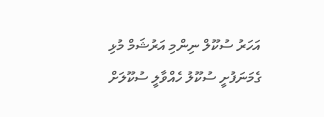އަހަރު ސުކޫލް ނިންމި އަރުޝަމް މުޅި ގެމަނަފުށީ ސުކޫލު ހެއްވާލީ ސުކޫލަށް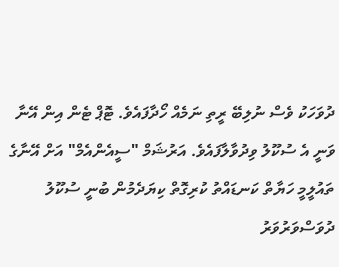ދުވަހަކު ވެސް ނުލިބޭ ރީތި ނަމެއް ހޯދާފައެވެ. ޓޮޕް ޓެން އިން އޭނާ ވަނީ އެ ސުކޫލު ވިދުވާލާފައެވެ. އަރުޝަމް "ސީއެންއެމް" އަށް އޭނާގެ ތައުލީމީ ހަޔާތް ކަނޑައްތު ކުރިގޮތް ކިޔަދެމުން ބުނީ ސުކޫލު ދުވަސްވަރުވަރު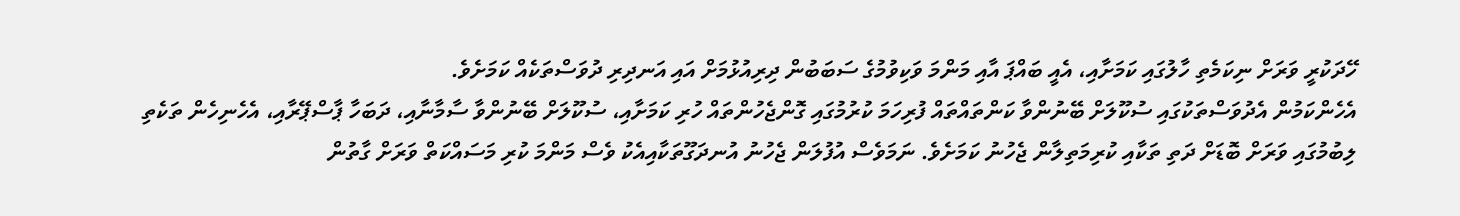ހޭދަކުރީ ވަރަށް ނިކަމެތި ހާލުގައި ކަމަށާއި، އެއީ ބައްޕަ އާއި މަންމަ ވަކިވުމުގެ ސަބަބުން ދިރިއުޅުމަށް އައި އަނދިރި ދުވަސްތަކެއް ކަމަށެވެ.
އެހެންކަމުން އެދުވަސްތަކުގައި ސުކޫލަށް ބޭނުންވާ ކަންތައްތައް ފުރިހަމަ ކުރުމުގައި ގޮންޖެހުންތައް ހުރި ކަމަށާއި، ސުކޫލަށް ބޭނުންވާ ސާމާނާއި، ދަބަހާ ޕާސްޕޭރާއި، އެހެނިހެން ތަކެތި ލިބުމުގައި ވަރަށް ބޮޑަށް ދަތި ތަކާއި ކުރިމަތިލާން ޖެހުނު ކަމަށެވެ. ނަމަވެސް އުފުލަން ޖެހުނު އުނދަގޫތަކާއިއެކު ވެސް މަންމަ ކުރި މަސައްކަތް ވަރަށް ގާތުން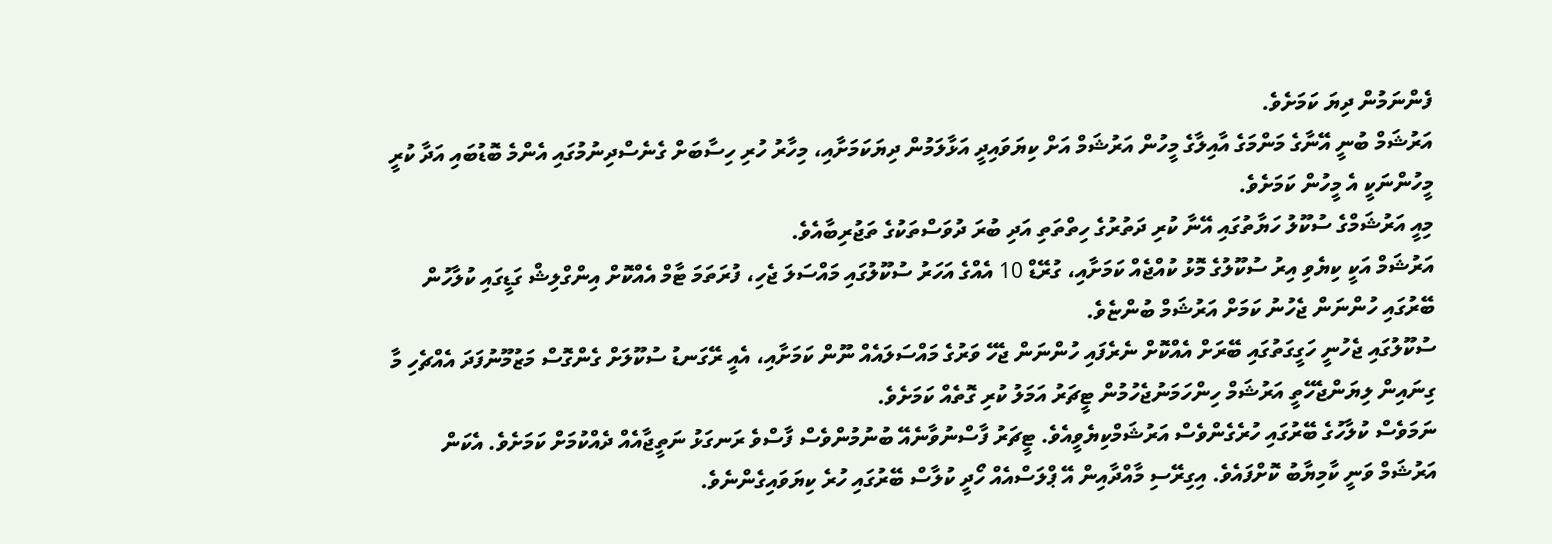ފެންނަމުން ދިޔަ ކަމަށެވެ.
އަރުޝަމް ބުނީ އޭނާގެ މަންމަގެ އާއިލާގެ މީހުން އަރުޝަމް އަށް ކިޔަވައިދީ އަޅާލަމުން ދިޔަކަމަށާއި، މިހާރު ހުރި ހިސާބަށް ގެނެސްދިނުމުގައި އެންމެ ބޮޑުބައި އަދާ ކުރީ މީހުންނަކީ އެ މީހުން ކަމަށެވެ.
މިއީ އަރުޝަމްގެ ސުކޫލު ހަޔާތުގައި އޭނާ ކުރި ދަތުރުގެ ހިތްތަތި އަދި ބުރަ ދުވަސްތަކުގެ ތަޖުރިބާއެވެ.
އަރުޝަމް އަކީ ކިޔެވި އިރު ސުކޫލުގެ މޮޅު ކުއްޖެއް ކަމަށާއި، ގުރޭޑް 10 އެއްގެ އަހަރު ސުކޫލުގައި މައްސަލަ ޖެހި، ފުރަތަމަ ޓާމް އެއްކޮށް އިންގްލިޝް ގަޑީގައި ކުލާހުން ބޭރުގައި ހުންނަން ޖެހުނު ކަމަށް އަރުޝަމް ބުންޏެވެ.
ސުކޫލުގައި ޖެހުނީ ހަގީގަތުގައި ބޭރަށް އެއްކޮށް ނެރެފައި ހުންނަން ޖެހޭ ވަރުގެ މައްސަލައެއް ނޫން ކަމަށާއި، އެއީ ރޭގަނޑު ސުކޫލަށް ގެންގޮސް މަޒުމޫނުފަދަ އެއްޗެހި މާ ގިނައިން ލިޔަންޖެހޭތީ އަރުޝަމް ހިންހަމަނުޖެހުމުން ޓީޗަރު އަމަލު ކުރި ގޮތެއް ކަމަށެވެ.
ނަމަވެސް ކުލާހުގެ ބޭރުގައި ހުރެގެންވެސް އަރުޝަމްކިޔެވީއެވެ. ޓީޗަރު ފާސްނުވާނެއޭ ބުނުމުންވެސް ފާސްވެ ރަނގަޅު ނަތީޖާއެއް ދެއްކުމަށް ކަމަށެވެ. އެކަން އަރުޝަމް ވަނީ ކާމިޔާބު ކޮށްފައެވެ. އިގިރޭސި މާއްދާއިން އޭ ޕްލަސްއެއް ހޯދީ ކުލާސް ބޭރުގައި ހުރެ ކިޔަވައިގެންނެވެ.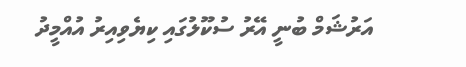އަރުޝަމް ބުނީ އޭރު ސުކޫލުގައި ކިޔެވިއިރު އުއްމީދު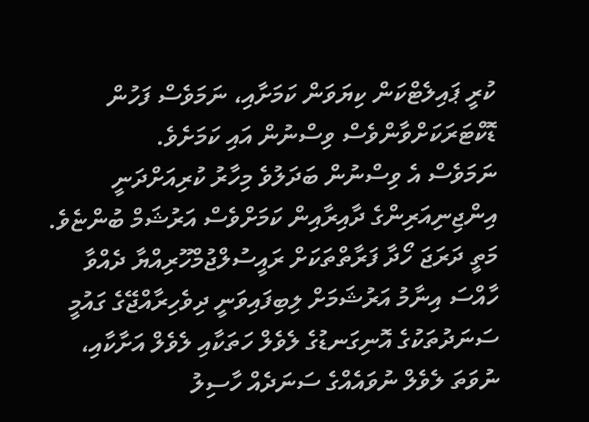ކުރީ ޕައިލެޓްކަން ކިޔަވަން ކަމަށާއި، ނަމަވެސް ފަހުން ޑޮކްޓަރަކަށްވާންވެސް ވިސްނުން އައި ކަމަށެވެ.
ނަމަވެސް އެ ވިސްނުން ބަދަލުވެ މިހާރު ކުރިއަށްދަނީ އިންޖިނިއަރިންގެ ދާއިރާއިން ކަމަށްވެސް އަރުޝަމް ބުންޏެވެ. މަތީ ދަރަޖަ ހޯދާ ފަރާތްތަކަށް ރައީސުލްޖުމްހޫރިއްޔާ ދެއްވާ ހާއްސަ އިނާމު އަރުޝަމަށް ލިބިފައިވަނީ ދިވެހިރާއްޖޭގެ ގައުމީ ސަނަދުތަކުގެ އޮނިގަނޑުގެ ލެވެލް ހަތަކާއި ލެވެލް އަށާކާއި، ނުވަތަ ލެވެލް ނުވައެއްގެ ސަނަދެއް ހާސިލު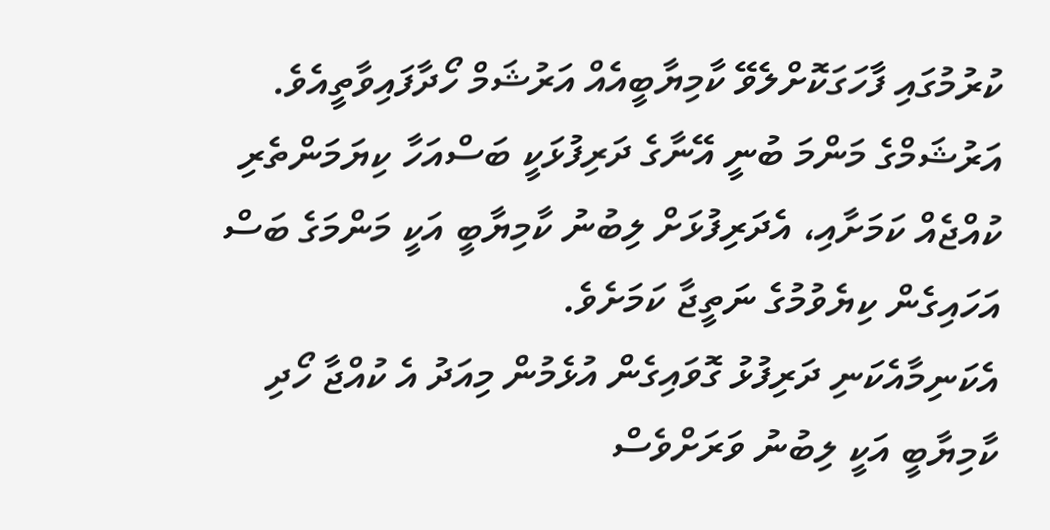ކުރުމުގައި ފާހަގަކޮށްލެވޭ ކާމިޔާބީއެއް އަރުޝަމް ހޯދާފައިވާތީއެވެ.
އަރުޝަމްގެ މަންމަ ބުނީ އޭނާގެ ދަރިފުޅަކީ ބަސްއަހާ ކިޔަމަންތެރި ކުއްޖެއް ކަމަށާއި، އެދަރިފުޅަށް ލިބުނު ކާމިޔާބީ އަކީ މަންމަގެ ބަސް އަހައިގެން ކިޔެވުމުގެ ނަތީޖާ ކަމަށެވެ.
އެކަނިމާއެކަނި ދަރިފުޅު ގޮވައިގެން އުޅެމުން މިއަދު އެ ކުއްޖާ ހޯދި ކާމިޔާބީ އަކީ ލިބުނު ވަރަށްވެސް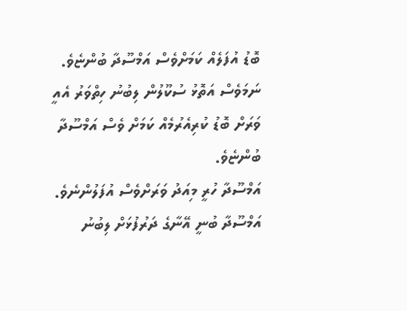ބޮޑު އުފަލެއް ކަމަށްވެސް އަމްސޫދާ ބުންޏެވެ.
ނަމަވެސް އަތޮޅު ސުކޫލުން ލިބުނު ހިތްވަރު އެއީ ވަރަށް ބޮޑު ކުރިއެރުމެއް ކަމަށް ވެސް އަމްސޫދާ ބުންޏެވެ.
އަމްސޫދާ ހުރީ މިއަދު ވަރަށްވެސް އުފަލުންނެވެ. އަމްސޫދާ ބުނީ އޭނާގެ ދަރުފުޅަށް ލިބުނު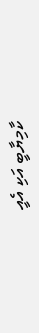ކާމިޔާބީ އަކި އެއީ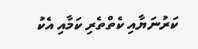ކަރުނަޔާއި ކެތްތެރި ކަމާއި އެކު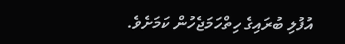އުފުލި ބުރައިގެ ހިތްހަމަޖެހުން ކަމަށެވެ.